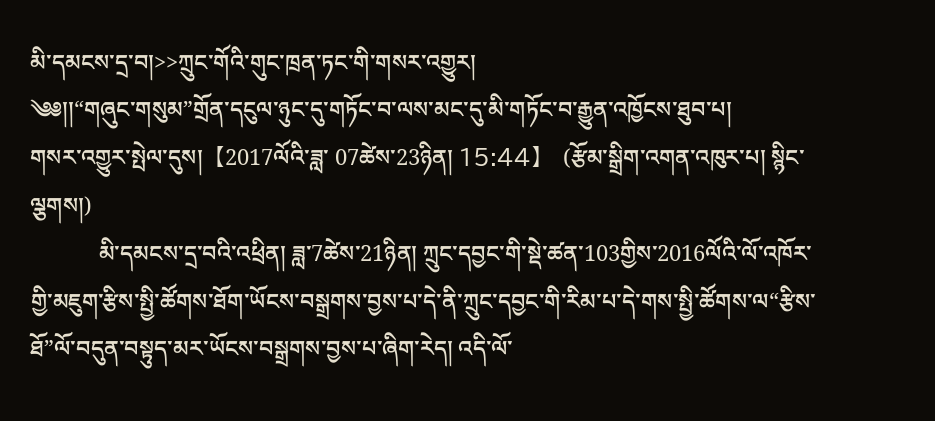མི་དམངས་དྲ་བ།>>ཀྲུང་གོའི་གུང་ཁྲན་ཏང་གི་གསར་འགྱུར།
༄༅།།“གཞུང་གསུམ”གྲོན་དངུལ་ཉུང་དུ་གཏོང་བ་ལས་མང་དུ་མི་གཏོང་བ་རྒྱུན་འཁྱོངས་ཐུབ་པ།
གསར་འགྱུར་སྤེལ་དུས།  【2017ལོའི་ཟླ་ 07ཚེས་23ཉིན། 15:44】   (རྩོམ་སྒྲིག་འགན་འཁུར་པ། སྙིང་ལྕགས།)
            མི་དམངས་དྲ་བའི་འཕྲིན། ཟླ་7ཚེས་21ཉིན། ཀྲུང་དབྱང་གི་སྡེ་ཚན་103གྱིས་2016ལོའི་ལོ་འཁོར་གྱི་མཇུག་རྩིས་སྤྱི་ཚོགས་ཐོག་ཡོངས་བསྒྲགས་བྱས་པ་དེ་ནི་ཀྲུང་དབྱང་གི་རིམ་པ་དེ་གས་སྤྱི་ཚོགས་ལ“རྩིས་ཐོ”ལོ་བདུན་བསྟུད་མར་ཡོངས་བསྒྲགས་བྱས་པ་ཞིག་རེད། འདི་ལོ་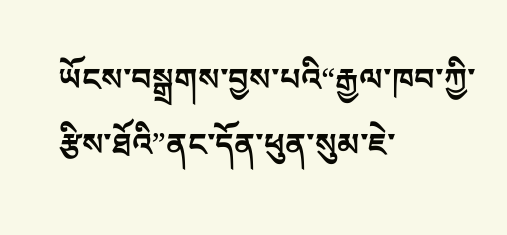ཡོངས་བསྒྲགས་བྱས་པའི“རྒྱལ་ཁབ་ཀྱི་རྩིས་ཐོའི”ནང་དོན་ཕུན་སུམ་ཇེ་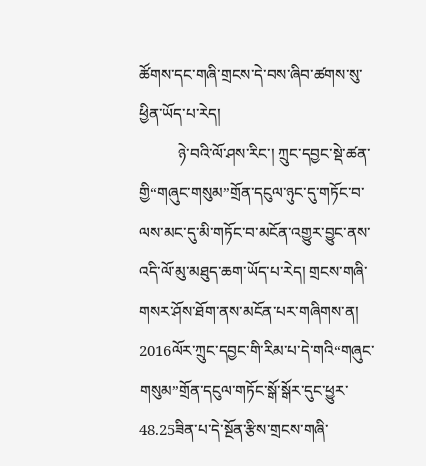ཚོགས་དང་གཞི་གྲངས་དེ་བས་ཞིབ་ཚགས་སུ་ཕྱིན་ཡོད་པ་རེད།
          ཉེ་བའི་ལོ་ཤས་རིང་། ཀྲུང་དབྱང་སྡེ་ཚན་གྱི“གཞུང་གསུམ”གྲོན་དངུལ་ཉུང་དུ་གཏོང་བ་ལས་མང་དུ་མི་གཏོང་བ་མངོན་འགྱུར་བྱུང་ནས་འདི་ལོ་མུ་མཐུད་ཆག་ཡོད་པ་རེད། གྲངས་གཞི་གསར་ཤོས་ཐོག་ནས་མངོན་པར་གཞིགས་ན། 2016ལོར་ཀྲུང་དབྱང་གི་རིམ་པ་དེ་གའི“གཞུང་གསུམ”གྲོན་དངུལ་གཏོང་སྒོ་སྒོར་དུང་ཕྱུར་48.25ཟིན་པ་དེ་སྔོན་རྩིས་གྲངས་གཞི་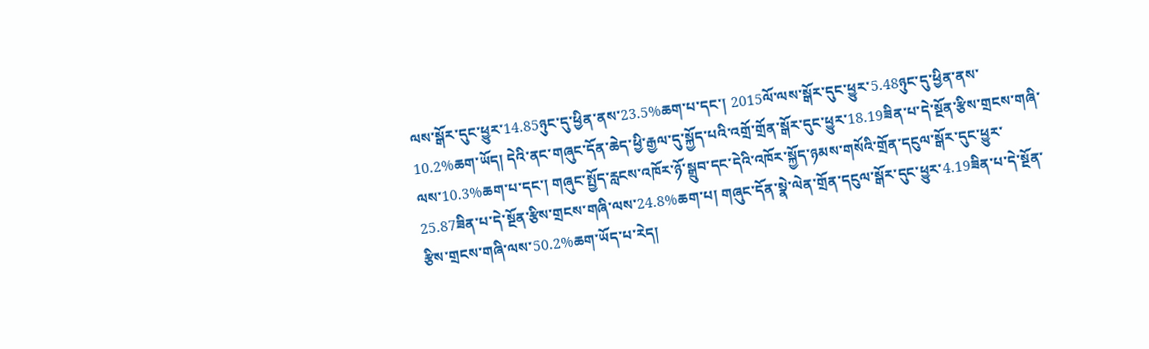ལས་སྒོར་དུང་ཕྱུར་14.85ཉུང་དུ་ཕྱིན་ནས་23.5%ཆག་པ་དང་། 2015ལོ་ལས་སྒོར་དུང་ཕྱུར་5.48ཉུང་དུ་ཕྱིན་ནས་10.2%ཆག་ཡོད། དེའི་ནང་གཞུང་དོན་ཆེད་ཕྱི་རྒྱལ་དུ་སྐྱོད་པའི་འགྲོ་གྲོན་སྒོར་དུང་ཕྱུར་18.19ཟིན་པ་དེ་སྔོན་རྩིས་གྲངས་གཞི་ལས་10.3%ཆག་པ་དང་། གཞུང་སྤྱོད་རླངས་འཁོར་ཉོ་སྒྲུབ་དང་དེའི་འཁོར་སྐྱོད་ཉམས་གསོའི་གྲོན་དངུལ་སྒོར་དུང་ཕྱུར་25.87ཟིན་པ་དེ་སྔོན་རྩིས་གྲངས་གཞི་ལས་24.8%ཆག་པ། གཞུང་དོན་སྣེ་ལེན་གྲོན་དངུལ་སྒོར་དུང་ཕྱུར་4.19ཟིན་པ་དེ་སྔོན་རྩིས་གྲངས་གཞི་ལས་50.2%ཆག་ཡོད་པ་རེད།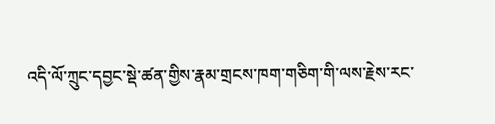འདི་ལོ་ཀྲུང་དབྱང་སྡེ་ཚན་གྱིས་རྣམ་གྲངས་ཁག་གཅིག་གི་ལས་རྗེས་རང་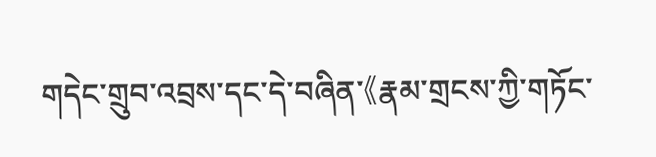གདེང་གྲུབ་འབྲས་དང་དེ་བཞིན་《རྣམ་གྲངས་ཀྱི་གཏོང་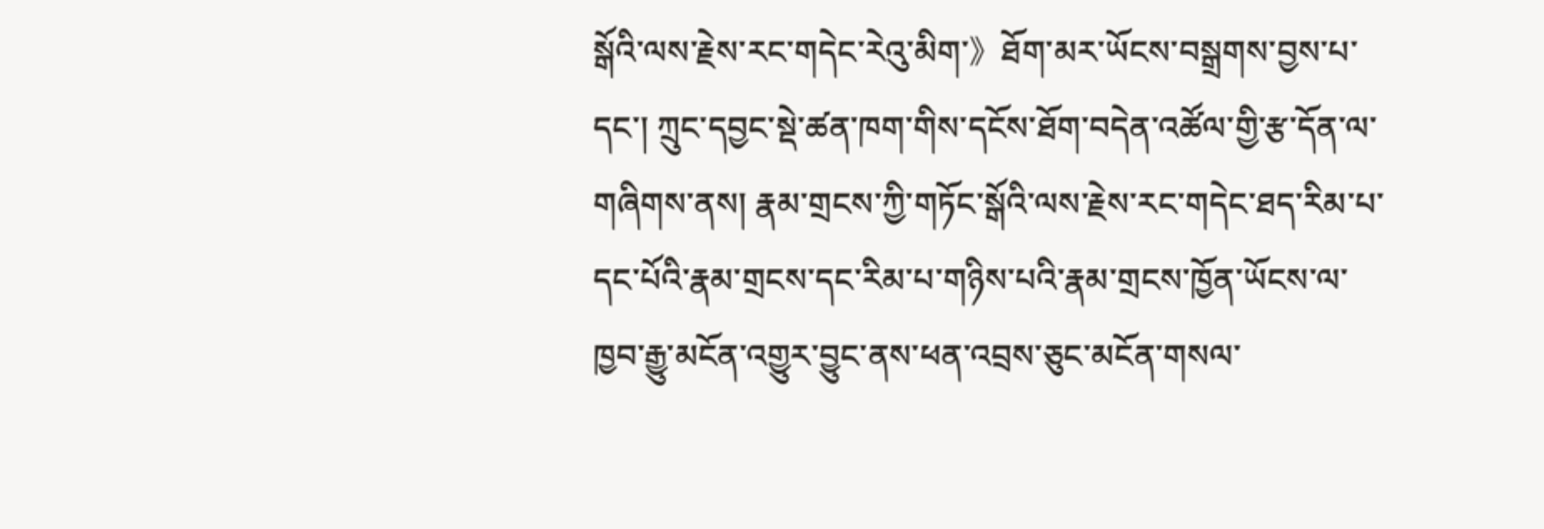སྒོའི་ལས་རྗེས་རང་གདེང་རེའུ་མིག་》ཐོག་མར་ཡོངས་བསྒྲགས་བྱས་པ་དང་། ཀྲུང་དབྱང་སྡེ་ཚན་ཁག་གིས་དངོས་ཐོག་བདེན་འཚོལ་གྱི་རྩ་དོན་ལ་གཞིགས་ནས། རྣམ་གྲངས་ཀྱི་གཏོང་སྒོའི་ལས་རྗེས་རང་གདེང་ཐད་རིམ་པ་དང་པོའི་རྣམ་གྲངས་དང་རིམ་པ་གཉིས་པའི་རྣམ་གྲངས་ཁྱོན་ཡོངས་ལ་ཁྱབ་རྒྱུ་མངོན་འགྱུར་བྱུང་ནས་ཕན་འབྲས་ཅུང་མངོན་གསལ་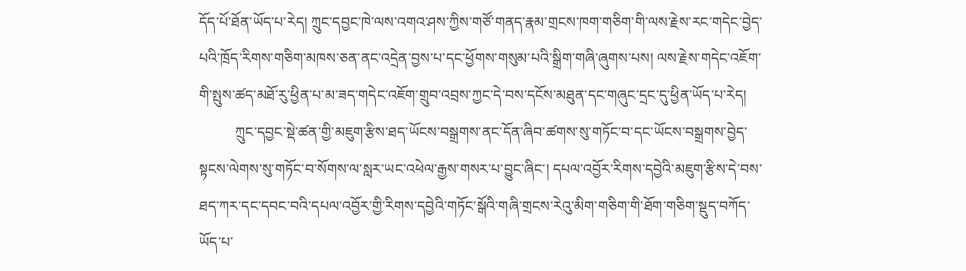དོད་པོ་ཐོན་ཡོད་པ་རེད། ཀྲུང་དབྱང་ཁེ་ལས་འགའ་ཤས་ཀྱིས་གཙོ་གནད་རྣམ་གྲངས་ཁག་གཅིག་གི་ལས་རྗེས་རང་གདེང་བྱེད་པའི་ཁྲོད་རིགས་གཅིག་མཁས་ཅན་ནང་འདྲེན་བྱས་པ་དང་ཕྱོགས་གསུམ་པའི་སྒྲིག་གཞི་ཞུགས་པས། ལས་རྗེས་གདེང་འཇོག་གི་སྤུས་ཚད་མཐོ་རུ་ཕྱིན་པ་མ་ཟད་གདེང་འཇོག་གྲུབ་འབྲས་ཀྱང་དེ་བས་དངོས་མཐུན་དང་གཞུང་དྲང་དུ་ཕྱིན་ཡོད་པ་རེད།
          ཀྲུང་དབྱང་སྡེ་ཚན་གྱི་མཇུག་རྩིས་ཐད་ཡོངས་བསྒྲགས་ནང་དོན་ཞིབ་ཚགས་སུ་གཏོང་བ་དང་ཡོངས་བསྒྲགས་བྱེད་སྟངས་ལེགས་སུ་གཏོང་བ་སོགས་ལ་སླར་ཡང་འཕེལ་རྒྱས་གསར་པ་བྱུང་ཞིང་། དཔལ་འབྱོར་རིགས་དབྱེའི་མཇུག་རྩིས་དེ་བས་ཐད་ཀར་དང་དབང་བའི་དཔལ་འབྱོར་གྱི་རིགས་དབྱེའི་གཏོང་སྒོའི་གཞི་གྲངས་རེའུ་མིག་གཅིག་གི་ཐོག་གཅིག་སྡུད་བཀོད་ཡོད་པ་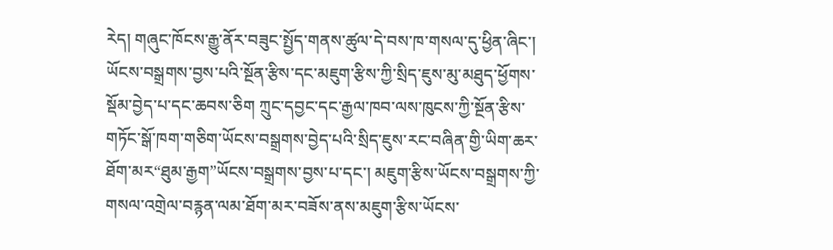རེད། གཞུང་ཁོངས་རྒྱུ་ནོར་བཟུང་སྤྱོད་གནས་ཚུལ་དེ་བས་ཁ་གསལ་དུ་ཕྱིན་ཞིང་། ཡོངས་བསྒྲགས་བྱས་པའི་སྔོན་རྩིས་དང་མཇུག་རྩིས་ཀྱི་སྲིད་ཇུས་མུ་མཐུད་ཕྱོགས་སྡོམ་བྱེད་པ་དང་ཆབས་ཅིག ཀྲུང་དབྱང་དང་རྒྱལ་ཁབ་ལས་ཁུངས་ཀྱི་སྔོན་རྩིས་གཏོང་སྒོ་ཁག་གཅིག་ཡོངས་བསྒྲགས་བྱེད་པའི་སྲིད་ཇུས་རང་བཞིན་གྱི་ཡིག་ཆར་ཐོག་མར“ཐུམ་རྒྱག”ཡོངས་བསྒྲགས་བྱས་པ་དང་། མཇུག་རྩིས་ཡོངས་བསྒྲགས་ཀྱི་གསལ་འགྲེལ་བརྙན་ལམ་ཐོག་མར་བཟོས་ནས་མཇུག་རྩིས་ཡོངས་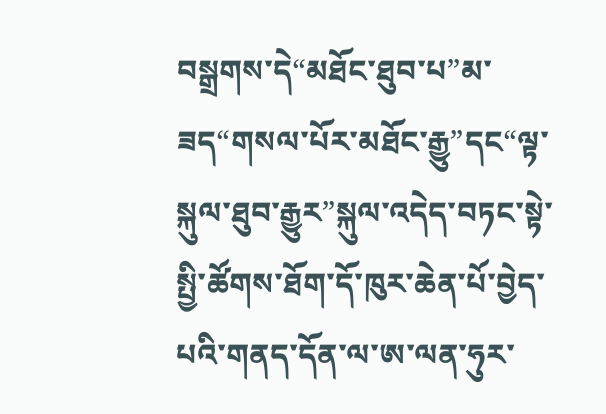བསྒྲགས་དེ“མཐོང་ཐུབ་པ”མ་ཟད“གསལ་པོར་མཐོང་རྒྱུ”དང“ལྟ་སྐུལ་ཐུབ་རྒྱུར”སྐུལ་འདེད་བཏང་སྟེ་སྤྱི་ཚོགས་ཐོག་དོ་ཁུར་ཆེན་པོ་བྱེད་པའི་གནད་དོན་ལ་ཨ་ལན་ཧུར་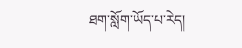ཐག་སློག་ཡོད་པ་རེད།